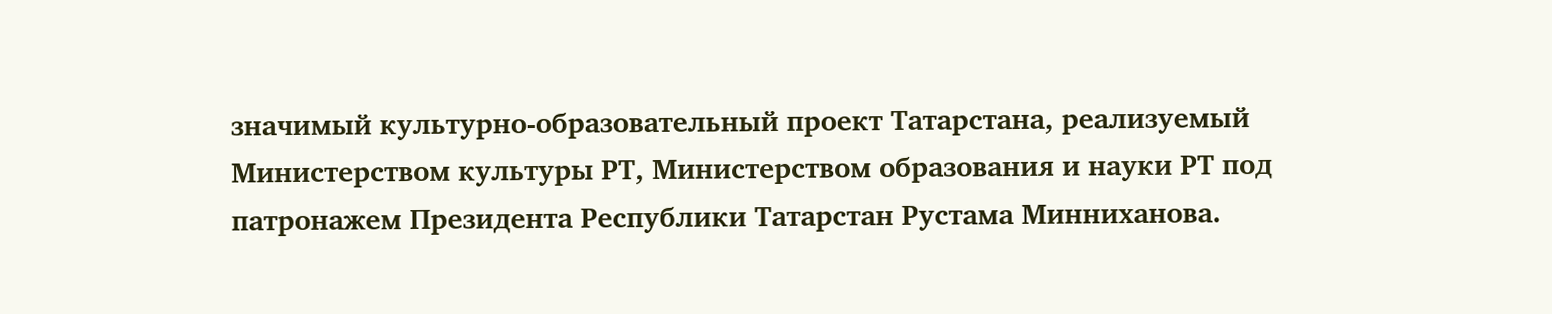значимый культурно-образовательный проект Татарстана, реализуемый Министерством культуры РТ, Министерством образования и науки РТ под патронажем Президента Республики Татарстан Рустама Минниханова.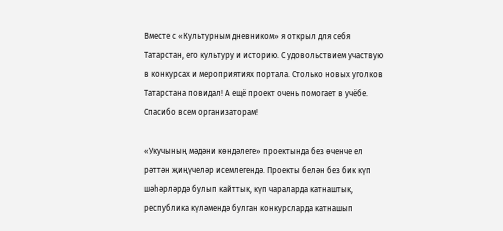Вместе с «Культурным дневником» я открыл для себя Татарстан, его культуру и историю. С удовольствием участвую в конкурсах и мероприятиях портала. Столько новых уголков Татарстана повидал! А ещё проект очень помогает в учёбе. Спасибо всем организаторам!

«Укучының мәдәни көндәлеге» проектында без өченче ел рәттән җиңүчеләр исемлегендә. Проекты белән без бик күп шәһәрләрдә булып кайттык, күп чараларда катнаштык, республика күләмендә булган конкурсларда катнашып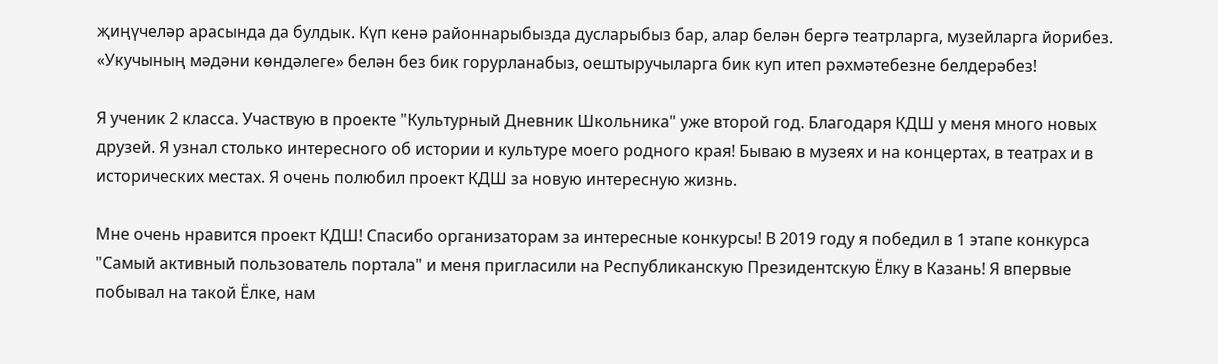җиңүчеләр арасында да булдык. Күп кенә районнарыбызда дусларыбыз бар, алар белән бергә театрларга, музейларга йорибез. «Укучының мәдәни көндәлеге» белән без бик горурланабыз, оештыручыларга бик куп итеп рәхмәтебезне белдерәбез!

Я ученик 2 класса. Участвую в проекте "Культурный Дневник Школьника" уже второй год. Благодаря КДШ у меня много новых друзей. Я узнал столько интересного об истории и культуре моего родного края! Бываю в музеях и на концертах, в театрах и в исторических местах. Я очень полюбил проект КДШ за новую интересную жизнь.

Мне очень нравится проект КДШ! Спасибо организаторам за интересные конкурсы! В 2019 году я победил в 1 этапе конкурса "Самый активный пользователь портала" и меня пригласили на Республиканскую Президентскую Ёлку в Казань! Я впервые побывал на такой Ёлке, нам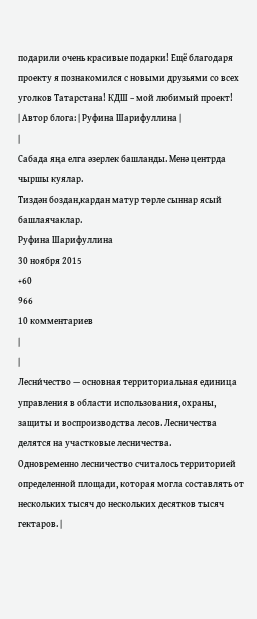подарили очень красивые подарки! Ещё благодаря проекту я познакомился с новыми друзьями со всех уголков Татарстана! КДШ – мой любимый проект!
| Автор блога: | Руфина Шарифуллина |
|
Сабада яңа елга әзерлек башланды. Менә центрда чыршы куялар.
Тиздән боздан,кардан матур төрле сыннар ясый башлаячаклар.
Руфина Шарифуллина
30 ноября 2015
+60
966
10 комментариев
|
|
Лесни́чество — основная территориальная единица управления в области использования, охраны, защиты и воспроизводства лесов. Лесничества делятся на участковые лесничества.
Одновременно лесничество считалось территорией определенной площади, которая могла составлять от нескольких тысяч до нескольких десятков тысяч гектаров. |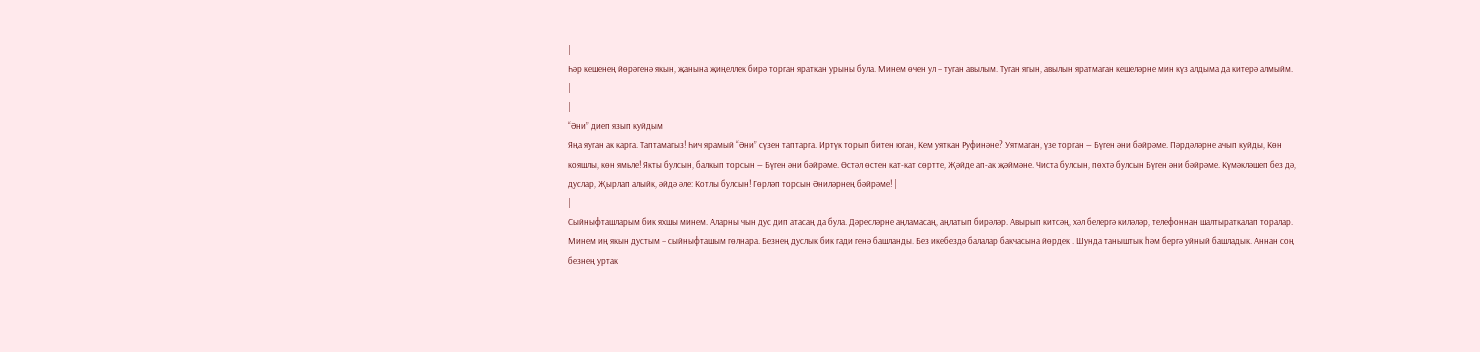|
Һәр кешенең йөрәгенә якын, җанына җиңеллек бирә торган яраткан урыны була. Минем өчен ул − туган авылым. Туган ягын, авылын яратмаган кешеләрне мин күз алдыма да китерә алмыйм.
|
|
“Әни” диеп язып куйдым
Яңа яуган ак карга. Таптамагыз! Һич ярамый “Әни” сүзен таптарга. Иртүк торып битен юган, Кем уяткан Руфинәне? Уятмаган, үзе торган — Бүген әни бәйрәме. Пәрдәләрне ачып куйды, Көн кояшлы, көн ямьле! Якты булсын, балкып торсын — Бүген әни бәйрәме. Өстәл өстен кат-кат сөртте, Җәйде ап-ак җәймәне. Чиста булсын, пөхтә булсын Бүген әни бәйрәме. Күмәкләшеп без дә, дуслар, Җырлап алыйк, әйдә әле: Котлы булсын! Гөрләп торсын Әниләрнең бәйрәме! |
|
Сыйныфташларым бик яхшы минем. Аларны чын дус дип атасаң да була. Дәресләрне аңламасаң, аңлатып бирәләр. Авырып китсәң, хәл белергә киләләр, телефоннан шалтыраткалап торалар.
Минем иң якын дустым − сыйныфташым гөлнара. Безнең дуслык бик гади генә башланды. Без икебездә балалар бакчасына йөрдек . Шунда таныштык һәм бергә уйный башладык. Аннан соң безнең уртак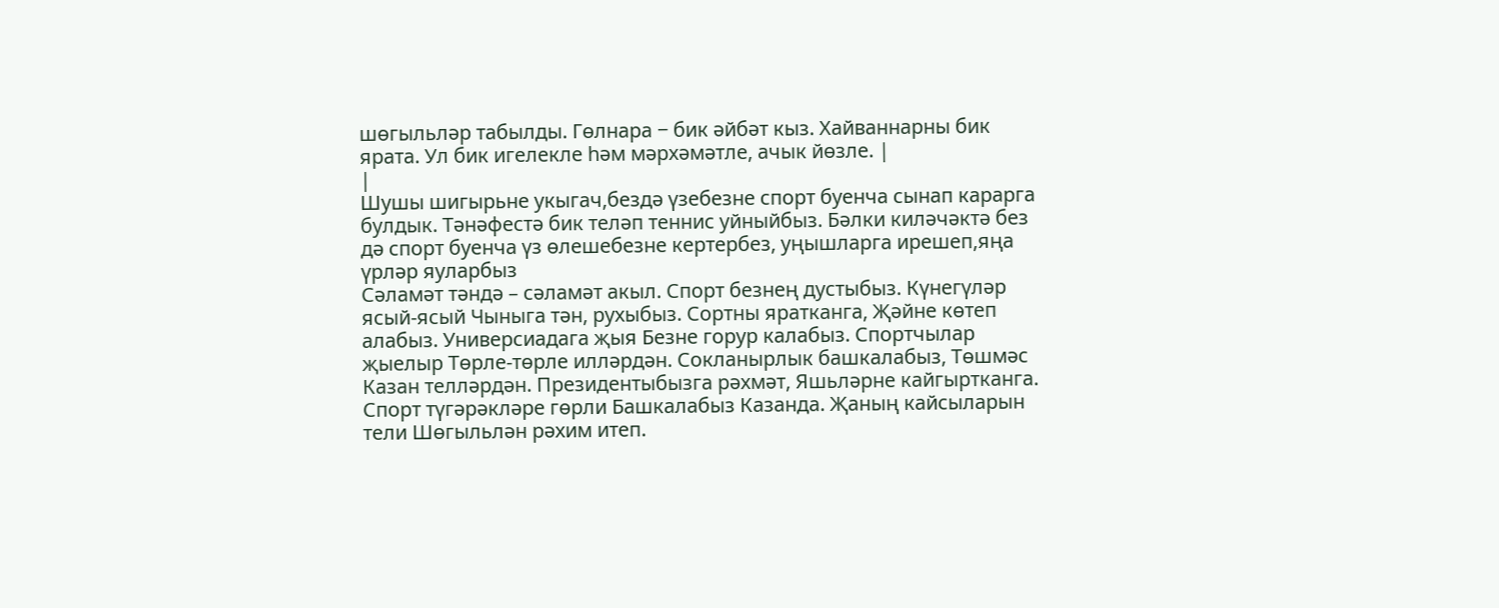шөгыльләр табылды. Гөлнара − бик әйбәт кыз. Хайваннарны бик ярата. Ул бик игелекле һәм мәрхәмәтле, ачык йөзле. |
|
Шушы шигырьне укыгач,бездә үзебезне спорт буенча сынап карарга булдык. Тәнәфестә бик теләп теннис уйныйбыз. Бәлки киләчәктә без дә спорт буенча үз өлешебезне кертербез, уңышларга ирешеп,яңа үрләр яуларбыз
Сәламәт тәндә – сәламәт акыл. Спорт безнең дустыбыз. Күнегүләр ясый-ясый Чыныга тән, рухыбыз. Сортны яратканга, Җәйне көтеп алабыз. Универсиадага җыя Безне горур калабыз. Спортчылар җыелыр Төрле-төрле илләрдән. Сокланырлык башкалабыз, Төшмәс Казан телләрдән. Президентыбызга рәхмәт, Яшьләрне кайгыртканга. Спорт түгәрәкләре гөрли Башкалабыз Казанда. Җаның кайсыларын тели Шөгыльлән рәхим итеп.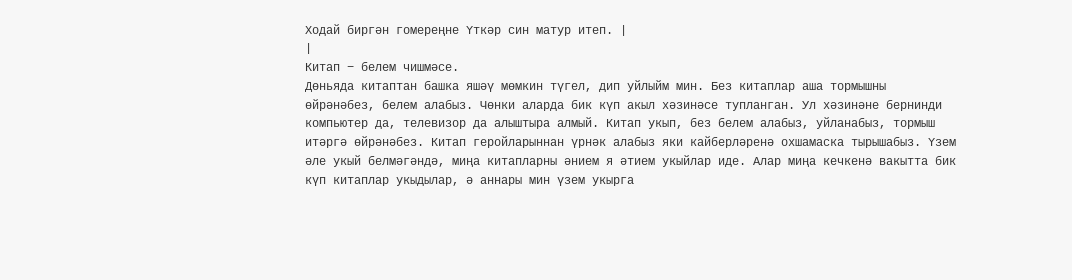Ходай биргән гомереңне Үткәр син матур итеп. |
|
Китап − белем чишмәсе.
Дөньяда китаптан башка яшәү мөмкин түгел, дип уйлыйм мин. Без китаплар аша тормышны өйрәнәбез, белем алабыз. Чөнки аларда бик күп акыл хәзинәсе тупланган. Ул хәзинәне бернинди компьютер да, телевизор да алыштыра алмый. Китап укып, без белем алабыз, уйланабыз, тормыш итәргә өйрәнәбез. Китап геройларыннан үрнәк алабыз яки кайберләренә охшамаска тырышабыз. Үзем әле укый белмәгәндә, миңа китапларны әнием я әтием укыйлар иде. Алар миңа кечкенә вакытта бик күп китаплар укыдылар, ә аннары мин үзем укырга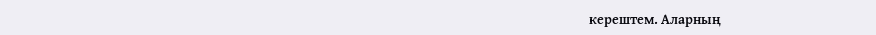керештем. Аларның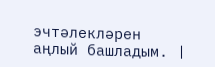эчтәлекләрен аңлый башладым. |